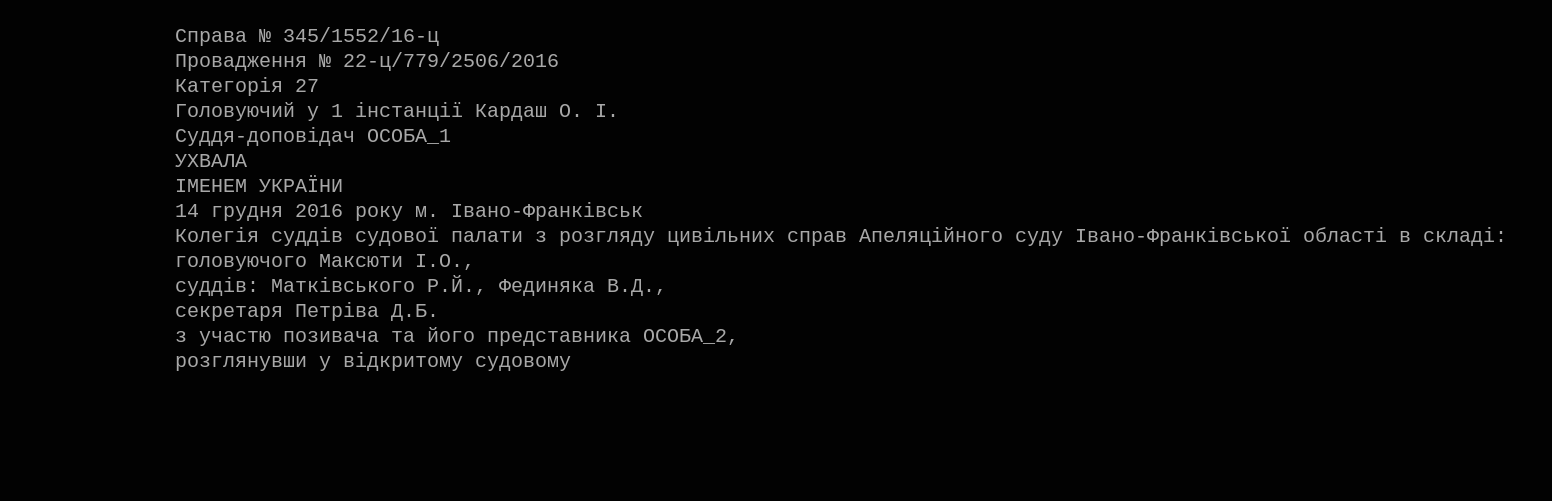Справа № 345/1552/16-ц
Провадження № 22-ц/779/2506/2016
Категорія 27
Головуючий у 1 інстанції Кардаш О. І.
Суддя-доповідач ОСОБА_1
УХВАЛА
ІМЕНЕМ УКРАЇНИ
14 грудня 2016 року м. Івано-Франківськ
Колегія суддів судової палати з розгляду цивільних справ Апеляційного суду Івано-Франківської області в складі:
головуючого Максюти І.О.,
суддів: Матківського Р.Й., Фединяка В.Д.,
секретаря Петріва Д.Б.
з участю позивача та його представника ОСОБА_2,
розглянувши у відкритому судовому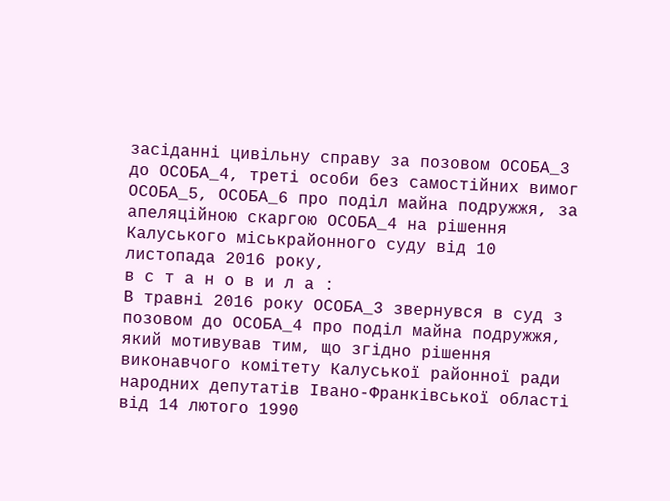засіданні цивільну справу за позовом ОСОБА_3 до ОСОБА_4, треті особи без самостійних вимог ОСОБА_5, ОСОБА_6 про поділ майна подружжя, за апеляційною скаргою ОСОБА_4 на рішення Калуського міськрайонного суду від 10 листопада 2016 року,
в с т а н о в и л а :
В травні 2016 року ОСОБА_3 звернувся в суд з позовом до ОСОБА_4 про поділ майна подружжя, який мотивував тим, що згідно рішення виконавчого комітету Калуської районної ради народних депутатів Івано-Франківської області від 14 лютого 1990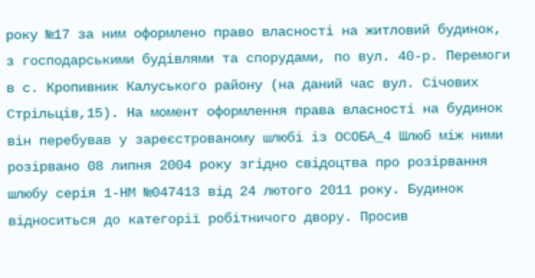року №17 за ним оформлено право власності на житловий будинок, з господарськими будівлями та спорудами, по вул. 40-р. Перемоги в с. Кропивник Калуського району (на даний час вул. Січових Стрільців,15). На момент оформлення права власності на будинок він перебував у зареєстрованому шлюбі із ОСОБА_4 Шлюб між ними розірвано 08 липня 2004 року згідно свідоцтва про розірвання шлюбу серія 1-НМ №047413 від 24 лютого 2011 року. Будинок відноситься до категорії робітничого двору. Просив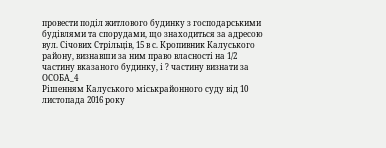провести поділ житлового будинку з господарськими будівлями та спорудами, що знаходиться за адресою вул. Січових Стрільців, 15 в с. Кропивник Калуського району, визнавши за ним право власності на 1/2 частину вказаного будинку, і ? частину визнати за ОСОБА_4
Рішенням Калуського міськрайонного суду від 10 листопада 2016 року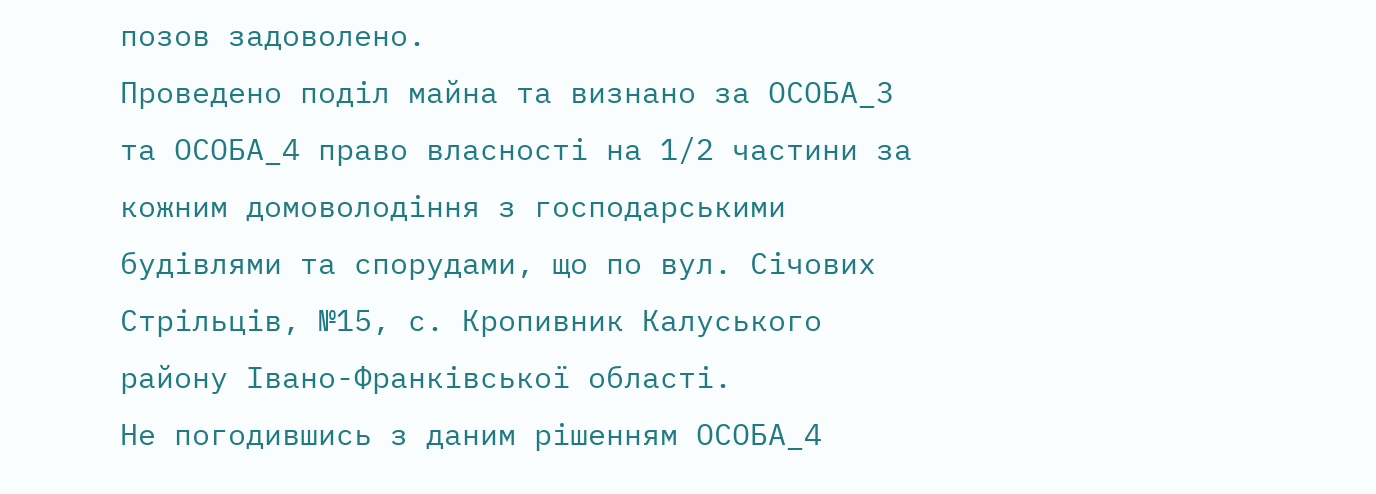позов задоволено.
Проведено поділ майна та визнано за ОСОБА_3 та ОСОБА_4 право власності на 1/2 частини за кожним домоволодіння з господарськими будівлями та спорудами, що по вул. Січових Стрільців, №15, с. Кропивник Калуського району Івано-Франківської області.
Не погодившись з даним рішенням ОСОБА_4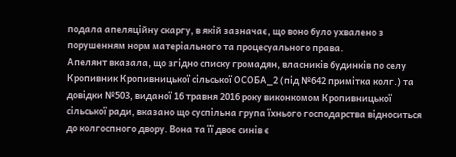подала апеляційну скаргу, в якій зазначає, що воно було ухвалено з порушенням норм матеріального та процесуального права.
Апелянт вказала, що згідно списку громадян, власників будинків по селу Кропивник Кропивницької сільської ОСОБА_2 (під №642 примітка колг.) та довідки №503, виданої 16 травня 2016 року виконкомом Кропивницької сільської ради, вказано що суспільна група їхнього господарства відноситься до колгоспного двору. Вона та її двоє синів є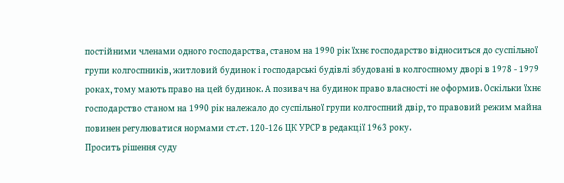постійними членами одного господарства, станом на 1990 рік їхнє господарство відноситься до суспільної групи колгоспників, житловий будинок і господарські будівлі збудовані в колгоспному дворі в 1978 - 1979 роках, тому мають право на цей будинок. А позивач на будинок право власності не оформив. Оскільки їхнє господарство станом на 1990 рік належало до суспільної групи колгоспний двір, то правовий режим майна повинен регулюватися нормами ст.ст. 120-126 ЦК УРСР в редакції 1963 року.
Просить рішення суду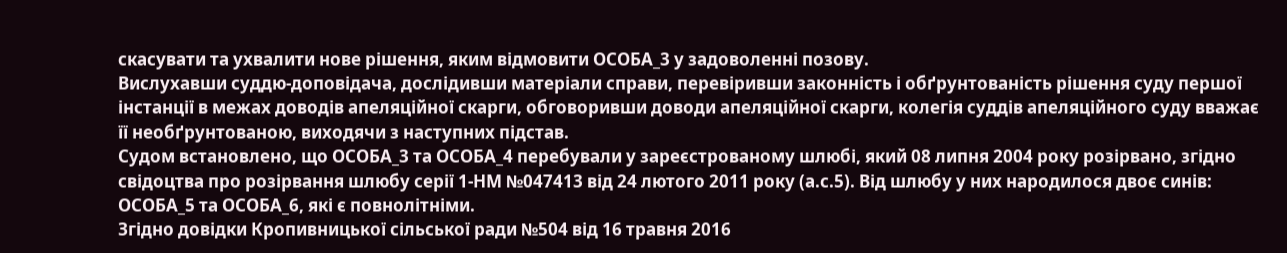скасувати та ухвалити нове рішення, яким відмовити ОСОБА_3 у задоволенні позову.
Вислухавши суддю-доповідача, дослідивши матеріали справи, перевіривши законність і обґрунтованість рішення суду першої інстанції в межах доводів апеляційної скарги, обговоривши доводи апеляційної скарги, колегія суддів апеляційного суду вважає її необґрунтованою, виходячи з наступних підстав.
Судом встановлено, що ОСОБА_3 та ОСОБА_4 перебували у зареєстрованому шлюбі, який 08 липня 2004 року розірвано, згідно свідоцтва про розірвання шлюбу серії 1-НМ №047413 від 24 лютого 2011 року (а.с.5). Від шлюбу у них народилося двоє синів: ОСОБА_5 та ОСОБА_6, які є повнолітніми.
Згідно довідки Кропивницької сільської ради №504 від 16 травня 2016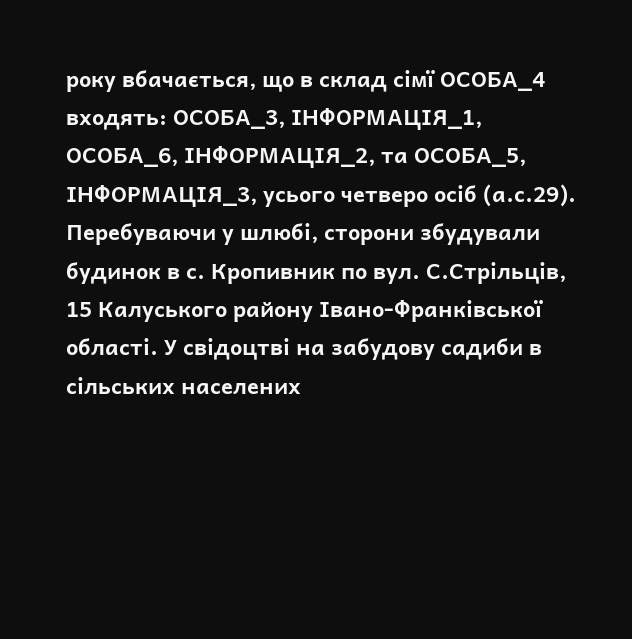року вбачається, що в склад сімї ОСОБА_4 входять: ОСОБА_3, ІНФОРМАЦІЯ_1, ОСОБА_6, ІНФОРМАЦІЯ_2, та ОСОБА_5, ІНФОРМАЦІЯ_3, усього четверо осіб (а.с.29).
Перебуваючи у шлюбі, сторони збудували будинок в с. Кропивник по вул. С.Стрільців, 15 Калуського району Івано-Франківської області. У свідоцтві на забудову садиби в сільських населених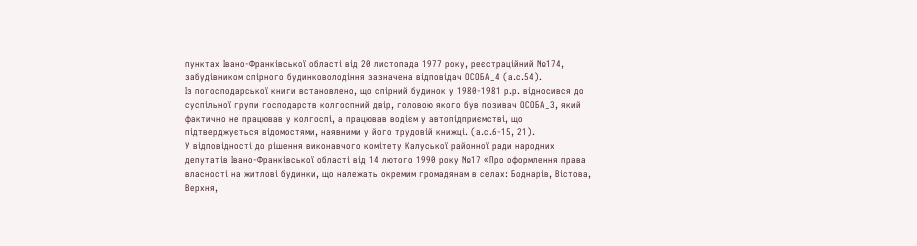пунктах Івано-Франківської області від 20 листопада 1977 року, реєстраційний №174, забудівником спірного будинковолодіння зазначена відповідач ОСОБА_4 (а.с.54).
Із погосподарської книги встановлено, що спірний будинок у 1980-1981 р.р. відносився до суспільної групи господарств колгоспний двір, головою якого був позивач ОСОБА_3, який фактично не працював у колгоспі, а працював водієм у автопідприємстві, що підтверджується відомостями, наявними у його трудовій книжці. (а.с.6-15, 21).
У відповідності до рішення виконавчого комітету Калуської районної ради народних депутатів Івано-Франківської області від 14 лютого 1990 року №17 «Про оформлення права власності на житлові будинки, що належать окремим громадянам в селах: Боднарів, Вістова, Верхня,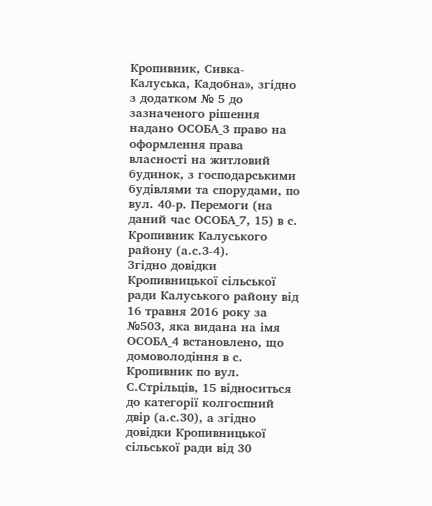Кропивник, Сивка-Калуська, Кадобна», згідно з додатком № 5 до зазначеного рішення надано ОСОБА_3 право на оформлення права власності на житловий будинок, з господарськими будівлями та спорудами, по вул. 40-р. Перемоги (на даний час ОСОБА_7, 15) в с. Кропивник Калуського району (а.с.3-4).
Згідно довідки Кропивницької сільської ради Калуського району від 16 травня 2016 року за №503, яка видана на імя ОСОБА_4 встановлено, що домоволодіння в с. Кропивник по вул. С.Стрільців, 15 відноситься до категорії колгоспний двір (а.с.30), а згідно довідки Кропивницької сільської ради від 30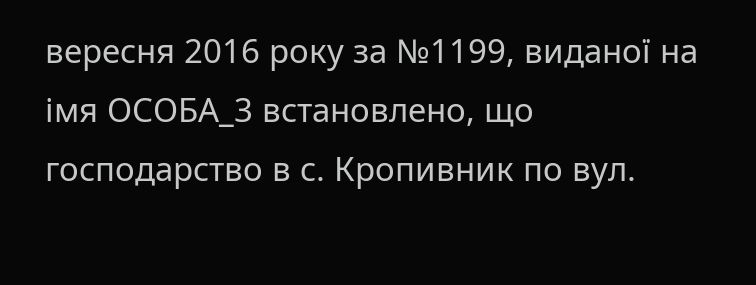вересня 2016 року за №1199, виданої на імя ОСОБА_3 встановлено, що господарство в с. Кропивник по вул.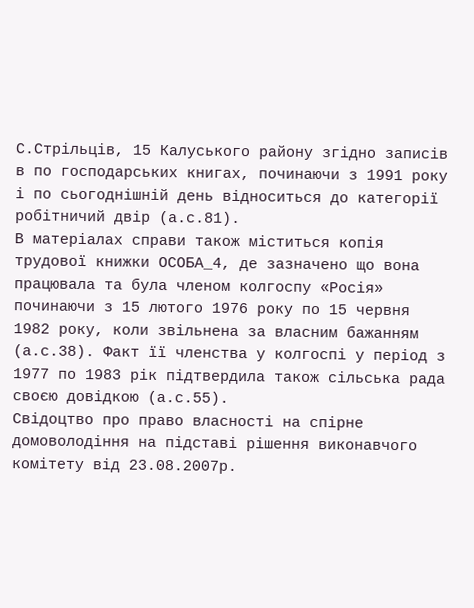С.Стрільців, 15 Калуського району згідно записів в по господарських книгах, починаючи з 1991 року і по сьогоднішній день відноситься до категорії робітничий двір (а.с.81).
В матеріалах справи також міститься копія трудової книжки ОСОБА_4, де зазначено що вона працювала та була членом колгоспу «Росія» починаючи з 15 лютого 1976 року по 15 червня 1982 року, коли звільнена за власним бажанням (а.с.38). Факт її членства у колгоспі у період з 1977 по 1983 рік підтвердила також сільська рада своєю довідкою (а.с.55).
Свідоцтво про право власності на спірне домоволодіння на підставі рішення виконавчого комітету від 23.08.2007р.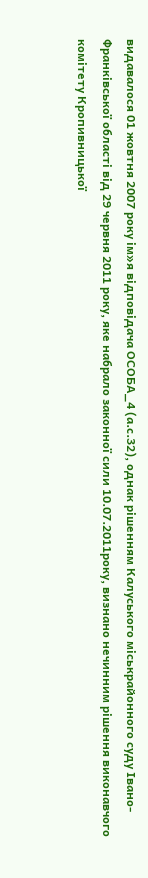видавалося 01 жовтня 2007 року ім»я відповідача ОСОБА_4 (а.с.32), однак рішенням Калуського міськрайонного суду Івано-Франківської області від 29 червня 2011 року, яке набрало законної сили 10.07.2011року, визнано нечинним рішення виконавчого комітету Кропивницької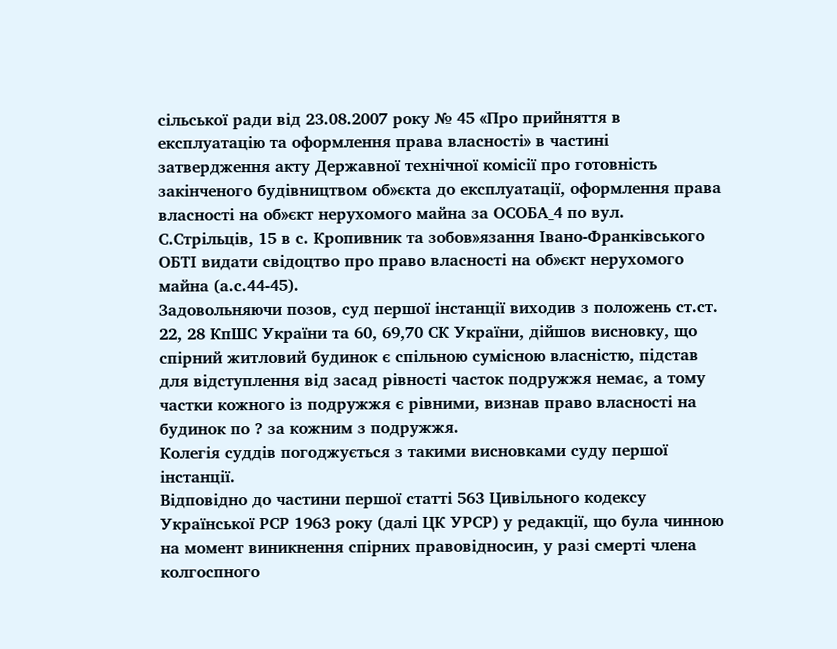сільської ради від 23.08.2007 року № 45 «Про прийняття в експлуатацію та оформлення права власності» в частині затвердження акту Державної технічної комісії про готовність закінченого будівництвом об»єкта до експлуатації, оформлення права власності на об»єкт нерухомого майна за ОСОБА_4 по вул. С.Стрільців, 15 в с. Кропивник та зобов»язання Івано-Франківського ОБТІ видати свідоцтво про право власності на об»єкт нерухомого майна (а.с.44-45).
Задовольняючи позов, суд першої інстанції виходив з положень ст.ст. 22, 28 КпШС України та 60, 69,70 СК України, дійшов висновку, що спірний житловий будинок є спільною сумісною власністю, підстав для відступлення від засад рівності часток подружжя немає, а тому частки кожного із подружжя є рівними, визнав право власності на будинок по ? за кожним з подружжя.
Колегія суддів погоджується з такими висновками суду першої інстанції.
Відповідно до частини першої статті 563 Цивільного кодексу Української РСР 1963 року (далі ЦК УРСР) у редакції, що була чинною на момент виникнення спірних правовідносин, у разі смерті члена колгоспного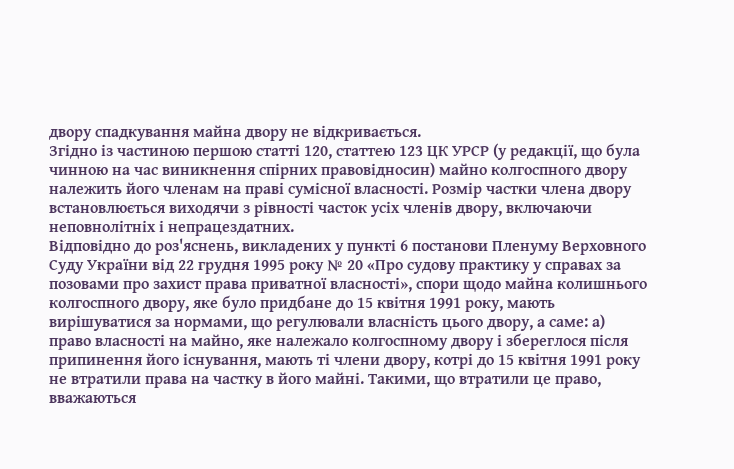двору спадкування майна двору не відкривається.
Згідно із частиною першою статті 120, статтею 123 ЦК УРСР (у редакції, що була чинною на час виникнення спірних правовідносин) майно колгоспного двору належить його членам на праві сумісної власності. Розмір частки члена двору встановлюється виходячи з рівності часток усіх членів двору, включаючи неповнолітніх і непрацездатних.
Відповідно до роз'яснень, викладених у пункті 6 постанови Пленуму Верховного Суду України від 22 грудня 1995 року № 20 «Про судову практику у справах за позовами про захист права приватної власності», спори щодо майна колишнього колгоспного двору, яке було придбане до 15 квітня 1991 року, мають вирішуватися за нормами, що регулювали власність цього двору, а саме: а) право власності на майно, яке належало колгоспному двору і збереглося після припинення його існування, мають ті члени двору, котрі до 15 квітня 1991 року не втратили права на частку в його майні. Такими, що втратили це право, вважаються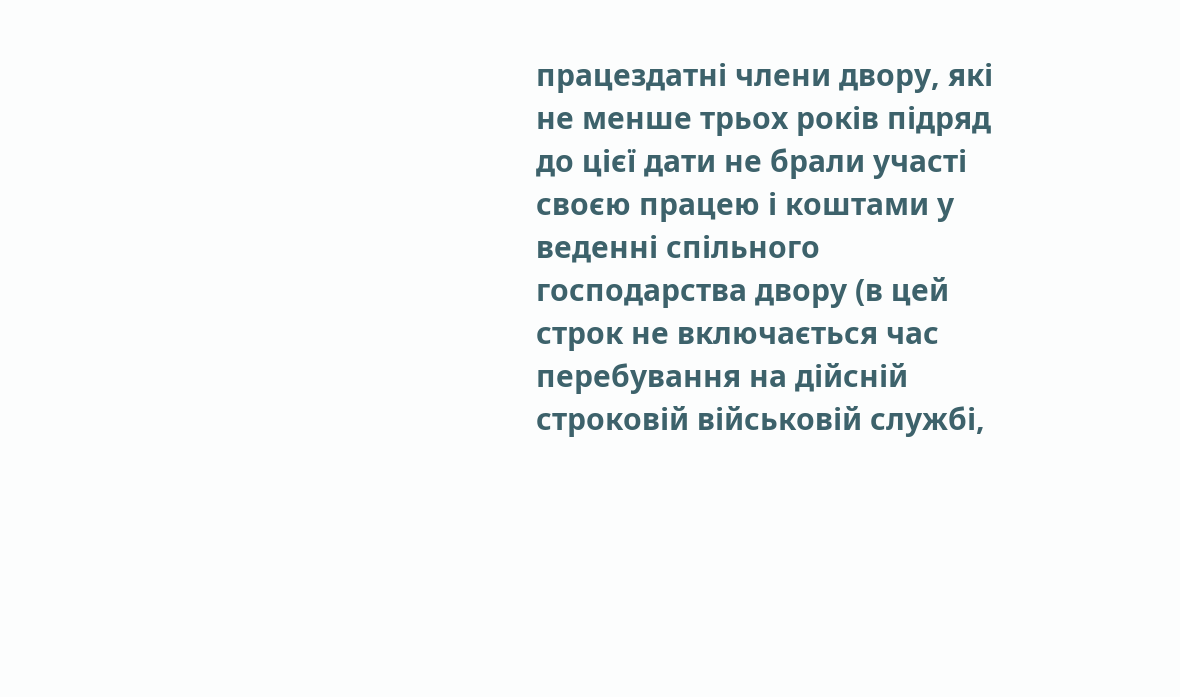працездатні члени двору, які не менше трьох років підряд до цієї дати не брали участі своєю працею і коштами у веденні спільного господарства двору (в цей строк не включається час перебування на дійсній строковій військовій службі,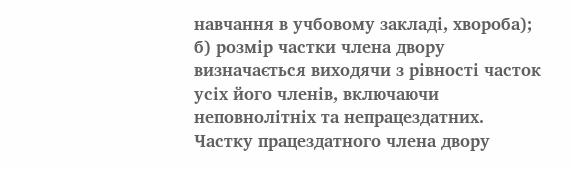навчання в учбовому закладі, хвороба); б) розмір частки члена двору визначається виходячи з рівності часток усіх його членів, включаючи неповнолітніх та непрацездатних. Частку працездатного члена двору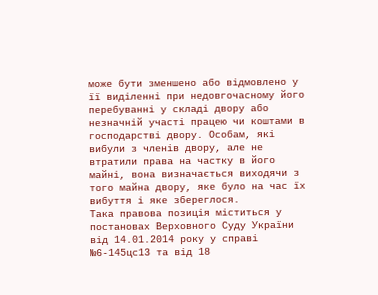може бути зменшено або відмовлено у її виділенні при недовгочасному його перебуванні у складі двору або незначній участі працею чи коштами в господарстві двору. Особам, які вибули з членів двору, але не втратили права на частку в його майні, вона визначається виходячи з того майна двору, яке було на час їх вибуття і яке збереглося.
Така правова позиція міститься у постановах Верховного Суду України від 14.01.2014 року у справі №6-145цс13 та від 18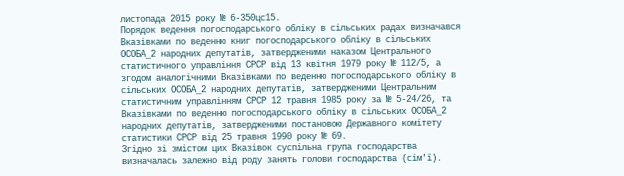листопада 2015 року № 6-350цс15.
Порядок ведення погосподарського обліку в сільських радах визначався Вказівками по веденню книг погосподарського обліку в сільських ОСОБА_2 народних депутатів, затвердженими наказом Центрального статистичного управління СРСР від 13 квітня 1979 року № 112/5, а згодом аналогічними Вказівками по веденню погосподарського обліку в сільських ОСОБА_2 народних депутатів, затвердженими Центральним статистичним управлінням СРСР 12 травня 1985 року за № 5-24/26, та Вказівками по веденню погосподарського обліку в сільських ОСОБА_2 народних депутатів, затвердженими постановою Державного комітету статистики СРСР від 25 травня 1990 року № 69.
Згідно зі змістом цих Вказівок суспільна група господарства визначалась залежно від роду занять голови господарства (сім'ї).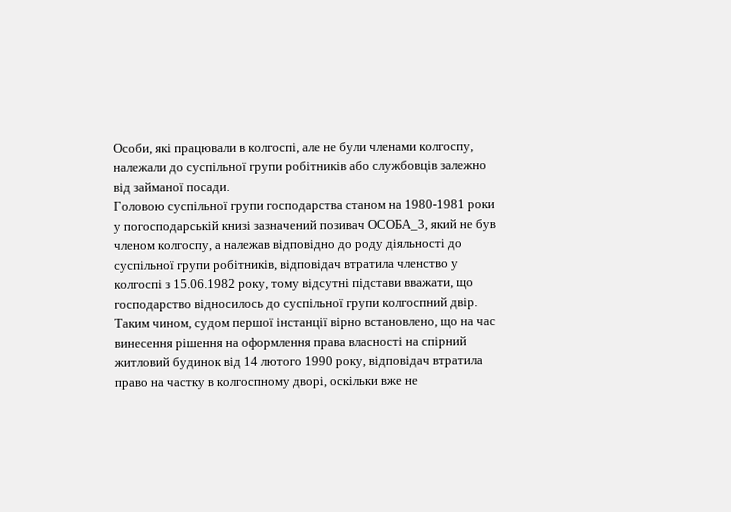Особи, які працювали в колгоспі, але не були членами колгоспу, належали до суспільної групи робітників або службовців залежно від займаної посади.
Головою суспільної групи господарства станом на 1980-1981 роки у погосподарській книзі зазначений позивач ОСОБА_3, який не був членом колгоспу, а належав відповідно до роду діяльності до суспільної групи робітників, відповідач втратила членство у колгоспі з 15.06.1982 року, тому відсутні підстави вважати, що господарство відносилось до суспільної групи колгоспний двір.
Таким чином, судом першої інстанції вірно встановлено, що на час винесення рішення на оформлення права власності на спірний житловий будинок від 14 лютого 1990 року, відповідач втратила право на частку в колгоспному дворі, оскільки вже не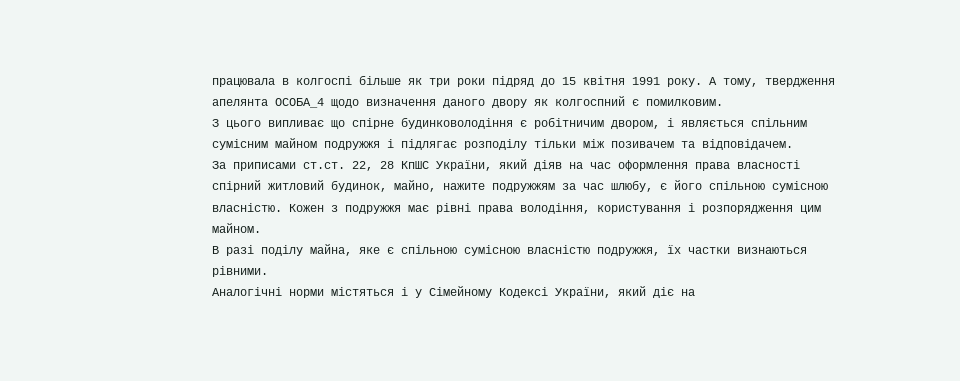працювала в колгоспі більше як три роки підряд до 15 квітня 1991 року. А тому, твердження апелянта ОСОБА_4 щодо визначення даного двору як колгоспний є помилковим.
З цього випливає що спірне будинковолодіння є робітничим двором, і являється спільним сумісним майном подружжя і підлягає розподілу тільки між позивачем та відповідачем.
За приписами ст.ст. 22, 28 КпШС України, який діяв на час оформлення права власності спірний житловий будинок, майно, нажите подружжям за час шлюбу, є його спільною сумісною власністю. Кожен з подружжя має рівні права володіння, користування і розпорядження цим майном.
В разі поділу майна, яке є спільною сумісною власністю подружжя, їх частки визнаються рівними.
Аналогічні норми містяться і у Сімейному Кодексі України, який діє на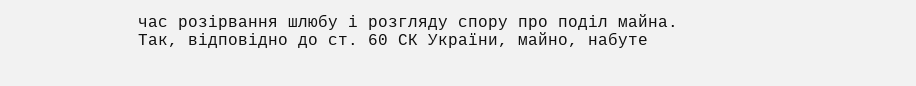час розірвання шлюбу і розгляду спору про поділ майна.
Так, відповідно до ст. 60 СК України, майно, набуте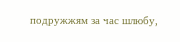подружжям за час шлюбу,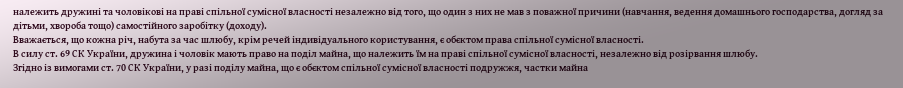належить дружині та чоловікові на праві спільної сумісної власності незалежно від того, що один з них не мав з поважної причини (навчання, ведення домашнього господарства, догляд за дітьми, хвороба тощо) самостійного заробітку (доходу).
Вважається, що кожна річ, набута за час шлюбу, крім речей індивідуального користування, є обєктом права спільної сумісної власності.
В силу ст. 69 СК України, дружина і чоловік мають право на поділ майна, що належить їм на праві спільної сумісної власності, незалежно від розірвання шлюбу.
Згідно із вимогами ст. 70 СК України, у разі поділу майна, що є обєктом спільної сумісної власності подружжя, частки майна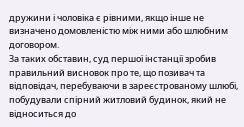дружини і чоловіка є рівними, якщо інше не визначено домовленістю між ними або шлюбним договором.
За таких обставин, суд першої інстанції зробив правильний висновок про те, що позивач та відповідач, перебуваючи в зареєстрованому шлюбі, побудували спірний житловий будинок, який не відноситься до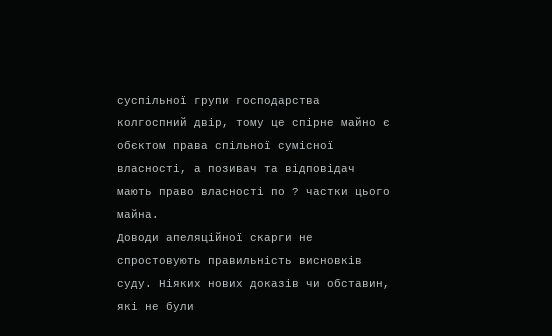суспільної групи господарства колгоспний двір, тому це спірне майно є обєктом права спільної сумісної власності, а позивач та відповідач мають право власності по ? частки цього майна.
Доводи апеляційної скарги не спростовують правильність висновків суду. Ніяких нових доказів чи обставин, які не були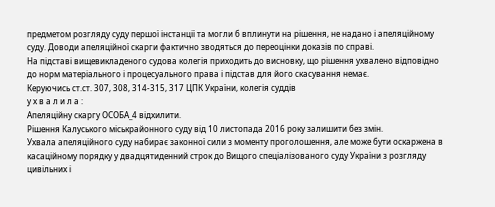предметом розгляду суду першої інстанції та могли б вплинути на рішення, не надано і апеляційному суду. Доводи апеляційної скарги фактично зводяться до переоцінки доказів по справі.
На підставі вищевикладеного судова колегія приходить до висновку, що рішення ухвалено відповідно до норм матеріального і процесуального права і підстав для його скасування немає.
Керуючись ст.ст. 307, 308, 314-315, 317 ЦПК України, колегія суддів
у х в а л и л а :
Апеляційну скаргу ОСОБА_4 відхилити.
Рішення Калуського міськрайонного суду від 10 листопада 2016 року залишити без змін.
Ухвала апеляційного суду набирає законної сили з моменту проголошення, але може бути оскаржена в касаційному порядку у двадцятиденний строк до Вищого спеціалізованого суду України з розгляду цивільних і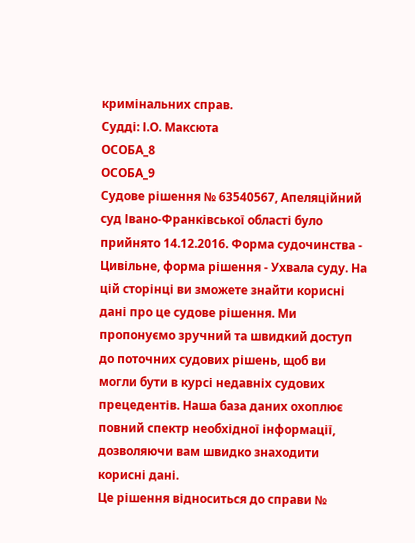кримінальних справ.
Судді: І.О. Максюта
ОСОБА_8
ОСОБА_9
Судове рішення № 63540567, Апеляційний суд Івано-Франківської області було прийнято 14.12.2016. Форма судочинства - Цивільне, форма рішення - Ухвала суду. На цій сторінці ви зможете знайти корисні дані про це судове рішення. Ми пропонуємо зручний та швидкий доступ до поточних судових рішень, щоб ви могли бути в курсі недавніх судових прецедентів. Наша база даних охоплює повний спектр необхідної інформації, дозволяючи вам швидко знаходити корисні дані.
Це рішення відноситься до справи №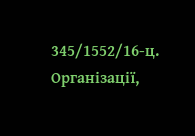345/1552/16-ц. Організації,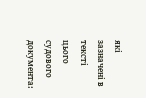які зазначені в тексті цього судового документа: